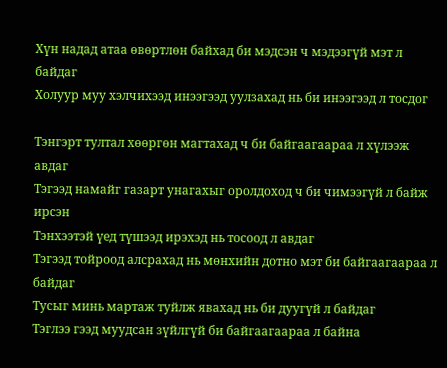Хүн надад атаа өвөртлөн байхад би мэдсэн ч мэдээгүй мэт л байдаг
Холуур муу хэлчихээд инээгээд уулзахад нь би инээгээд л тосдог

Тэнгэрт тултал хөөргөн магтахад ч би байгаагаараа л хүлээж авдаг
Тэгээд намайг газарт унагахыг оролдоход ч би чимээгүй л байж ирсэн
Тэнхээтэй үед түшээд ирэхэд нь тосоод л авдаг
Тэгээд тойроод алсрахад нь мөнхийн дотно мэт би байгаагаараа л байдаг
Тусыг минь мартаж туйлж явахад нь би дуугүй л байдаг
Тэглээ гээд муудсан зүйлгүй би байгаагаараа л байна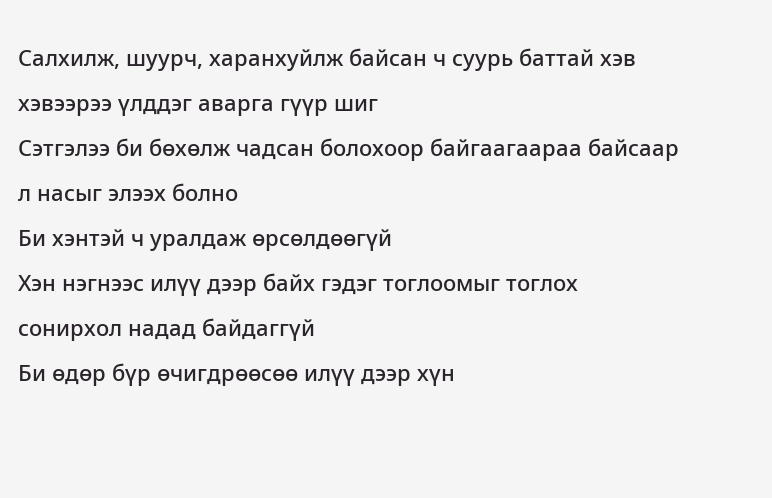Салхилж, шуурч, харанхуйлж байсан ч суурь баттай хэв хэвээрээ үлддэг аварга гүүр шиг
Сэтгэлээ би бөхөлж чадсан болохоор байгаагаараа байсаар л насыг элээх болно
Би хэнтэй ч уралдаж өрсөлдөөгүй
Хэн нэгнээс илүү дээр байх гэдэг тоглоомыг тоглох сонирхол надад байдаггүй
Би өдөр бүр өчигдрөөсөө илүү дээр хүн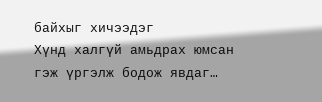байхыг хичээдэг
Хүнд халгүй амьдрах юмсан гэж үргэлж бодож явдаг…